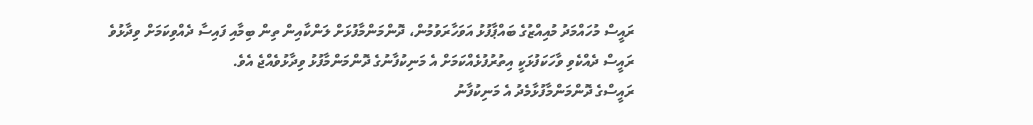ރައީސް މުހައްމަދު މުއިއްޒުގެ ބައްޕާފުޅު އަވަހާރަވުމުން، ދޮންމަންމާފުޅަށް ލަންކާއިން ތިން ބިމާއި ފައިސާ ދެއްވިކަމަށް ވިދާޅުވެ ރައީސް ދެއްކެވި ވާހަކަފުޅަކީ އިތުރުފުޅެއްކަމަށް އެ މަނިކުފާނުގެ ދޮންމަންމާފުޅު ވިދާޅުވެއްޖެ އެވެ.
ރައީސްގެ ދޮންމަންމާފުޅާމެދު އެ މަނިކުފާނު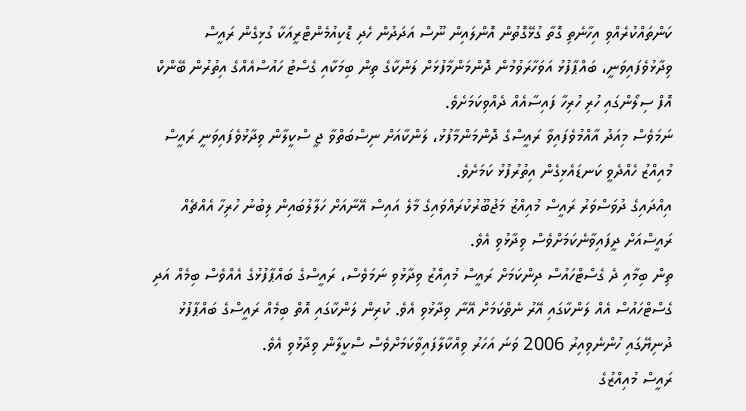ކަންތައްކުރެއްވި އިހާނެތި ގޮތާ ގުޅޭގޮތުން އޮންލައިން ނޫސް އަދަދުން ހެދި ޑޮކިއުމެންޓްރީއަކާ ގުޅިގެން ރައީސް ވިދާޅުވެފައިވަނީ، ބައްޕާފުޅު އަވަހާރަވުމުން ދޮންމަންމާފުޅަށް ލަންކާގެ ތިން ބިމަކާއި ގެސްޓު ހައުސްއެއްގެ އިތުރުން ބޭންކް އޮފް ސިލޯންގައި ހުރި ހުރިހާ ފައިސާއެއް ދެއްވިކަމަށެވެ.
ނަމަވެސް މިއަދު އާއްމުވެފައިވާ ރައީސްގެ ދޮންމަންމާފުޅު، ލަންކާއަށް ނިސްބަތްވާ ޖީ ސްކީލާން ވިދާޅުވެފައިވަނީ ރައީސް މުއިއްޒު ހެއްދެވީ ކަނޑައެޅިގެން އިތުރުފުޅު ކަމަށެވެ.
އިއްދައިގެ ދުވަސްވަރު ރައީސް މުއިއްޒު މަޖުބޫރުކުރައްވައިގެ މާލެ އައިސް އޭނާއަށް ހަލާލުބައިން ލިބުނު ހުރިހާ އެއްޗެއް ރައީސްއަށް ދީފައިވާނެކަމަށްވެސް ވިދާޅުވި އެވެ.
ތިން ބިމާއި ދެ ގެސްޓްހައުސް ދިންކަމަށް ރައީސް މުއިއްޒު ވިދާޅުވި ނަމަވެސް، ރައީސްގެ ބައްޕާފުޅުގެ އެއްވެސް ބިމެއް އަދި ގެސްޓްހައުސް އެއް ލަންކާގައި އޭރު ނެތްކަމަށް އޭނާ ވިދާޅުވި އެވެ. ކުރިން ލަންކާގައި އޮތް ބިމެއް ރައީސްގެ ބައްޕާފުޅު ދުނިޔޭގައި ހުންނެވިއިރު 2006 ވަނަ އަހަރު ވިއްކާލާފައިވާކަމަށްވެސް ސްކީލާން ވިދާޅުވި އެވެ.
ރައީސް މުއިއްޒުގެ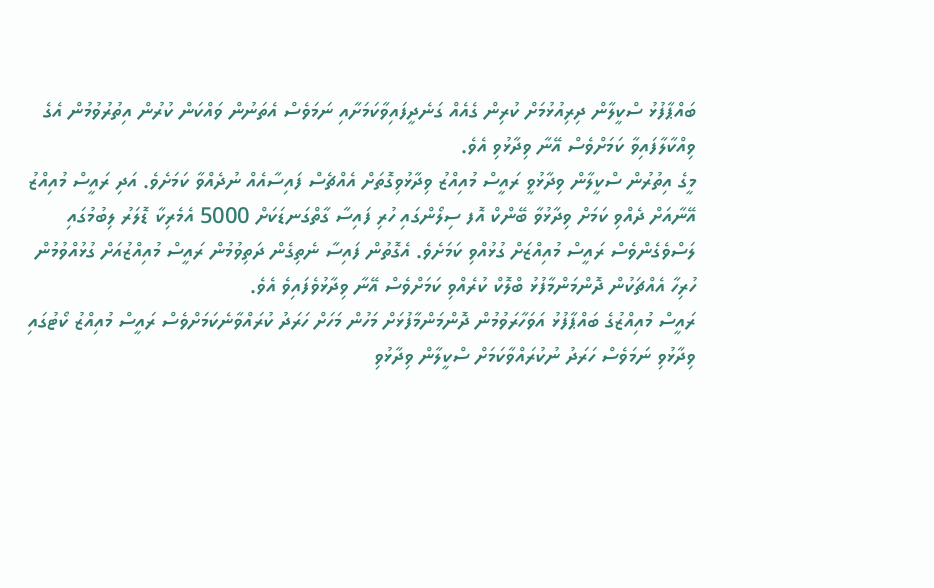ބައްޕާފުޅު ސްކީލާން ދިރިއުޅުމަށް ކުރިން ގެއެއް ގަނެދީފައިވާކަމަށާއި ނަމަވެސް އެތަނުން ވައްކަން ކުރުން އިތުރުވުމުން އެގެ ވިއްކާލާފައިވާ ކަމަށްވެސް އޭނާ ވިދާޅުވި އެވެ.
މީގެ އިތުރުން ސްކީލާން ވިދާޅުވީ ރައީސް މުއިއްޒު ވިދާޅުވިގޮތަށް އެއްޗެސް ފައިސާއެއް ނުދެއްވާ ކަމަށެވެ. އަދި ރައީސް މުއިއްޒު އޭނާއަށް ދެއްވި ކަމަށް ވިދާޅުވާ ބޭންކް އޮފ ސިލޯންގައި ހުރި ފައިސާ ގާތްގަނޑަކަށް 5000 އެމެރިކާ ޑޮލަރު ލިބުމުގައި ލަސްވެގެންވެސް ރައީސް މުއިއްޒަށް ގުޅުއްވި ކަމަށެވެ. އެގޮތުން ފައިސާ ނެތިގެން ދަތިވުމުން ރައީސް މުއިއްޒުއަށް ގުޅުއްވުމުން ހުރިހާ އެއްޗަކުން ދޮންމަންމާފުޅު ބްލޮކް ކުރެއްވި ކަމަށްވެސް އޭނާ ވިދާޅުވެފައިވެ އެވެ.
ރައީސް މުއިއްޒުގެ ބައްޕާފުޅު އަވަހާރަވުމުން ދޮންމަންމާފުޅަށް މަހުން މަހަށް ހަރަދު ކުރައްވާނެކަމަށްވެސް ރައީސް މުއިއްޒު ކޯޓުގައި ވިދާޅުވި ނަމަވެސް ހަރަދު ނުކުރައްވާކަމަށް ސްކީލާން ވިދާޅުވި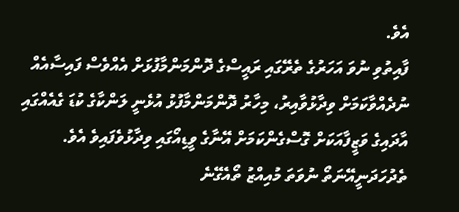އެވެ.
ފާއިތުވި ނުވަ އަހަރުގެ ތެރޭގައި ރައީސްގެ ދޮންމަންމާފުޅަށް އެއްވެސް ފައިސާއެއް ނުދެއްވާކަމަށް ވިދާޅުވާއިރު، މިހާރު ދޮންމަންމާފުޅު އުޅެނީ ލަންކާގެ ކުޑަ ގެއެއްގައި އާދައިގެ ވަޒީފާއަކަށް ގޮސްގެންކަމަށް އޭނާގެ ވީޑިއޯގައި ވިދާޅުވެފައިވެ އެވެ.
ތެދުހަދަނީއޭނަތޯ ނުވަތަ މުއިއްޒު ތޯއެގޭނެ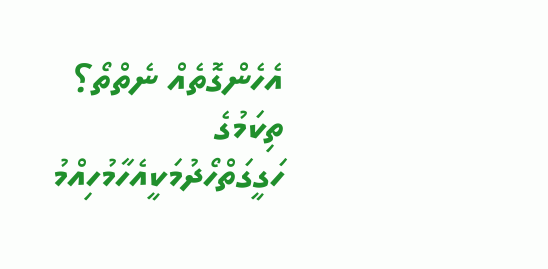އެހެންގޮތެއް ނެތްތޯ؟ ތިކަމުގެ ހަގީގަތްހޯދުމަކީއެހާމުހިއްމު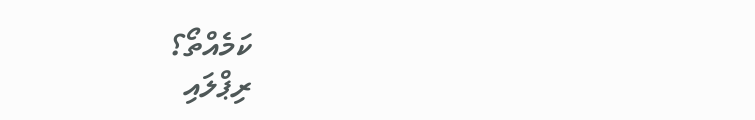ކަމެއްތޯ؟
ރިޕްލައި